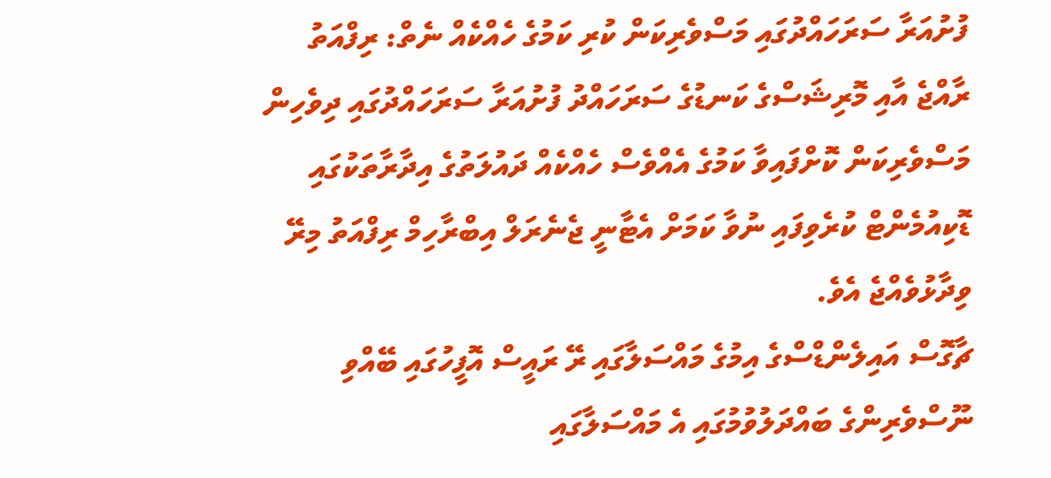ފުށުއަރާ ސަރަހައްދުގައި މަސްވެރިކަން ކުރި ކަމުގެ ހެއްކެއް ނެތް: ރިފްއަތު
ރާއްޖެ އާއި މޮރިޝަސްގެ ކަނޑުގެ ސަރަހައްދު ފުށުއަރާ ސަރަހައްދުގައި ދިވެހިން މަސްވެރިކަން ކޮށްފައިވާ ކަމުގެ އެއްވެސް ހެއްކެއް ދައުލަތުގެ އިދާރާތަކުގައި ޑޮކިއުމެންޓް ކުރެވިފައި ނުވާ ކަމަށް އެޓާނީ ޖެނެރަލް އިބްރާހިމް ރިފްއަތު މިރޭ ވިދާޅުވެއްޖެ އެވެ.
ޗާގޮސް އައިލެންޑްސްގެ އިމުގެ މައްސަލާގައި ރޭ ރައީސް އޮފީހުގައި ބޭއްވި ނޫސްވެރިންގެ ބައްދަލުވުމުގައި އެ މައްސަލާގައި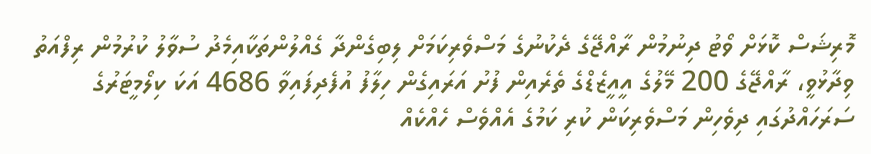މޮރިޝަސް ކޮޅަށް ވޯޓު ދިނުމުން ރާއްޖޭގެ ދެކުނުގެ މަސްވެރިކަމަށް ލިބިގެންދާ ގެއްލުންތަކާއިމެދު ސުވާލު ކުރުމުން ރިފްއަތު ވިދާޅުވީ، ރާއްޖޭގެ 200 މޭލުގެ އީއީޒެޑްގެ ތެރެއިން ފުށު އަރައިގެން ހިލާފު އުފެދިފައިވާ 4686 އަކަ ކިލޯމީޓަރުގެ ސަރަހައްދުގައި ދިވެހިން މަސްވެރިކަން ކުރި ކަމުގެ އެއްވެސް ހެއްކެއް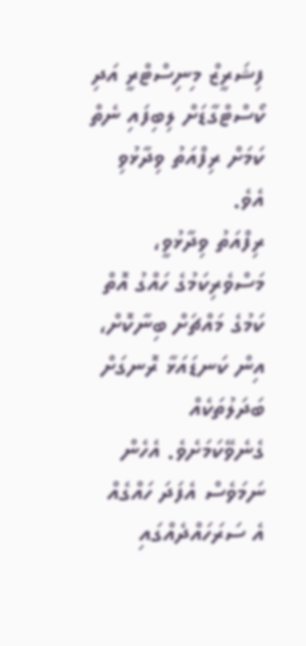ފިޝަރީޒް މިނިސްޓްރީ އަދި ކޯސްޓްގާޑަށް ލިބިފައި ނެތް ކަމަށް ރިފްއަތު ވިދާޅުވި އެވެ.
ރިފްއަތު ވިދާޅުވީ، މަސްވެރިކަމުގެ ހައްގު އޮތް ކަމުގެ މައްޗަށް ބިނާކޮށް، އިން ކަނޑައަޅާ ރޮނގަށް ބަދަލުތަކެއް ގެނެވޭކަމަށެވެ. އެހެން ނަމަވެސް އެފަދަ ހައްގެއް އެ ސަރަހައްދެއްގައި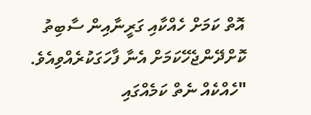އޮތް ކަމަށް ހެއްކާއި ގަރީނާއިން ސާބިތު ކޮށްދޭންޖެހޭކަމަށް އެނާ ފާހަގަކުރެއްވިއެވެ.
"ހެއްކެއް ނެތް ކަމެއްގައި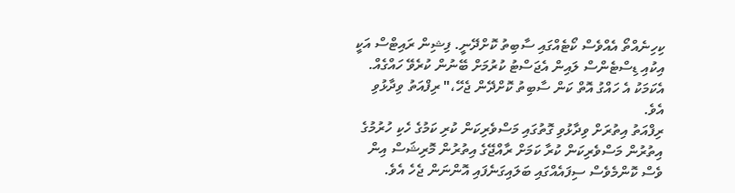ކިހިނެއްތޯ އެއްވެސް ކޯޓެއްގައި ސާބިތު ކޮށްދޭނީ. ފިޝިން ރައިޓްސް އަކީ އިކުއި ޑިސްޓެންސް ލައިން އެޖަސްޓު ކުރުމަށް ބޭނުން ކުރެވޭ ހައްގެއް. އެކަމަކު އެ ހައްގު އޮތް ކަން ސާބިތު ކޮށްދޭން ޖެހޭ،" ރިފްއަތު ވިދާޅުވި އެވެ.
ރިފްއަތު އިތުރަށް ވިދާޅުވި ގޮތުގައި މަސްވެރިކަން ކުރި ކަމުގެ ހެކި ހުރުމުގެ އިތުރުން މަސްވެރިކަން ކުރާ ކަމަށް ރާއްޖޭގެ އިތުރުން މޮރިޝަސް އިން ވެސް ކޮންމެވެސް ސިފައެއްގައި ބަލައިގަނެފައި އޮންނަން ޖެހެ އެވެ.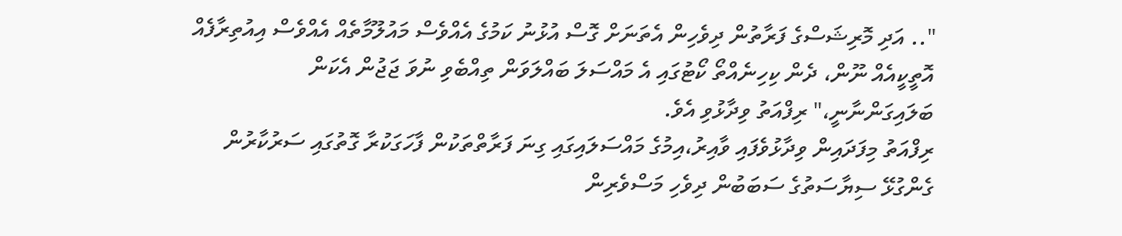".. އަދި މޮރިޝަސްގެ ފަރާތުން ދިވެހިން އެތަނަށް ގޮސް އުޅުނު ކަމުގެ އެއްވެސް މައުލޫމާތެއް އެއްވެސް އިއުތިރާފެއް އޮތީކީއެއް ނޫން، ދެން ކިހިނެއްތޯ ކޯޓުގައި އެ މައްސަލަ ބައްލަވަން ތިއްބެވި ނުވަ ޖަޖުން އެކަން ބަލައިގަންނާނީ،" ރިފްއަތު ވިދާޅުވި އެވެ.
ރިފްއަތު މިފަދައިން ވިދާޅުވެފައި ވާއިރު،އިމުގެ މައްސަލައިގައި ގިނަ ފަރާތްތަކުން ފާހަގަކުރާ ގޮތުގައި ސަރުކާރުން ގެންގުޅޭ ސިޔާސަތުގެ ސަބަބުން ދިވެހި މަސްވެރިން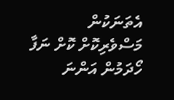އެތަނަކުން މަސްވެރިކޮށް ކޮށް ނަފާ ހޯދަމުން އަންނަ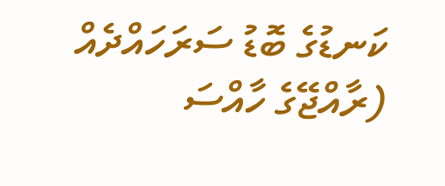ކަނޑުގެ ބޮޑު ސަރަހައްދެއް (ރާއްޖޭގެ ހާއްސަ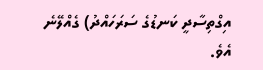އިގްތިސާދީ ކަނޑުގެ ސަރަހައްދު) ގެއްލޭނެ އެވެ.